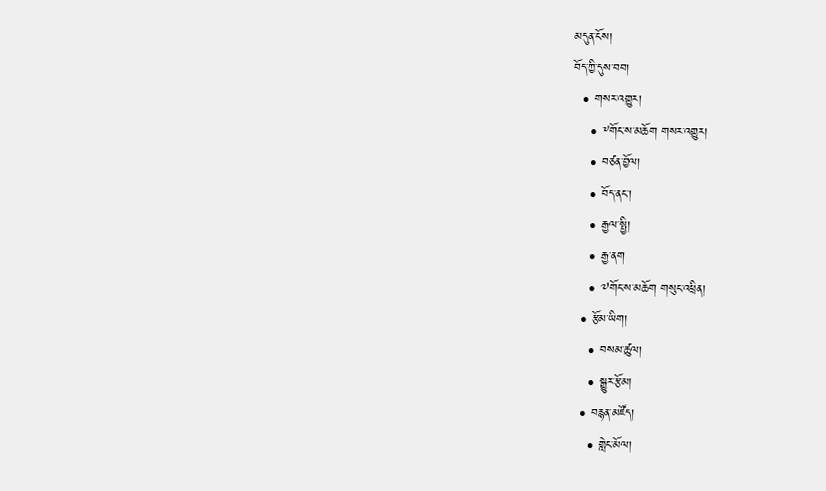མདུན་ངོས།
བོད་ཀྱི་དུས་བབ།
  • གསར་འགྱུར།
    • ༸གོང་ས་མཆོག གསར་འགྱུར།
    • བཙན་བྱོལ།
    • བོད་ནང་།
    • རྒྱལ་སྤྱི།
    • རྒྱ་ནག
    • ༧གོང་ས་མཆོག གསུང་འཕྲིན།
  • རྩོམ་ཡིག།
    • བསམ་ཚུལ།
    • སྒྱུར་རྩོམ།
  • བརྙན་མཛོད།
    • གླེང་མོལ།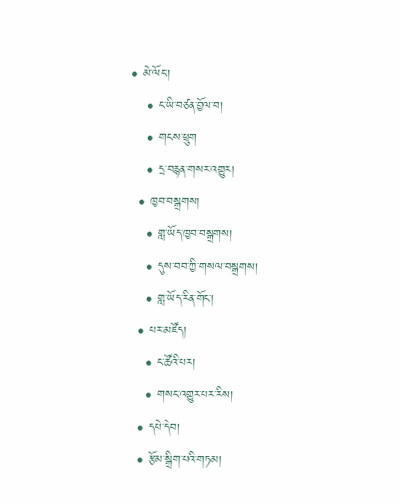• མེ་ལོང་།
    • ང་ཡི་བཙན་བྱོལ་བ།
    • གངས་ཕྲུག
    • དྲ་བརྙན་གསར་འགྱུར།
  • ཁྱབ་བསྒྲགས།
    • གླ་ཡོད་ཁྱབ་བསྒྲགས།
    • དུས་བབ་ཀྱི་གསལ་བསྒྲགས།
    • གླ་ཡོད་རིན་གོང་།
  • པར་མཛོད།
    • ང་ཚོའི་པར།
    • གསང་འགྱུར་པར་རིས།
  • དཔེ་དེབ།
  • རྩོམ་སྒྲིག་པའི་གཏམ།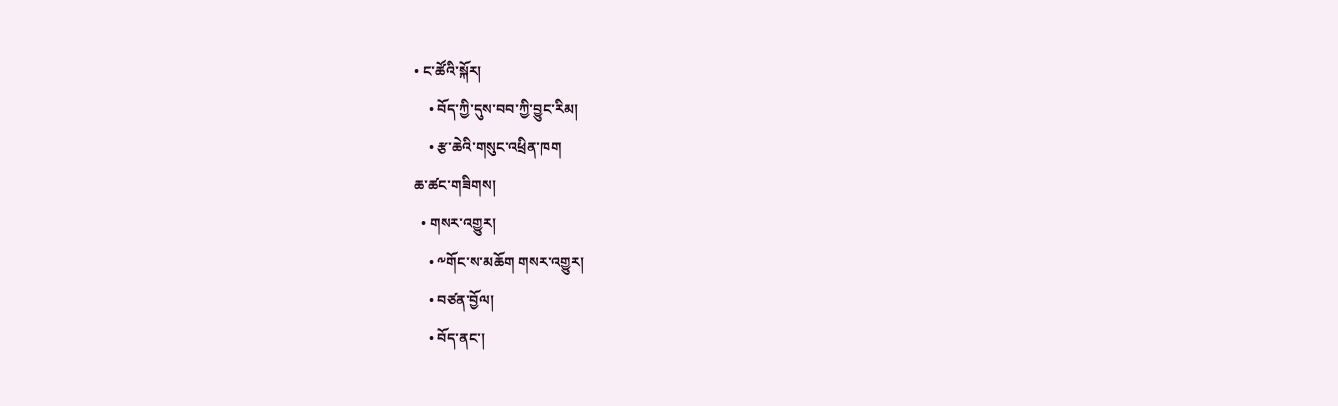• ང་ཚོའི་སྐོར།
    • བོད་ཀྱི་དུས་བབ་ཀྱི་བྱུང་རིམ།
    • རྩ་ཆེའི་གསུང་འཕྲིན་ཁག
ཆ་ཚང་གཟིགས།
  • གསར་འགྱུར།
    • ༸གོང་ས་མཆོག གསར་འགྱུར།
    • བཙན་བྱོལ།
    • བོད་ནང་།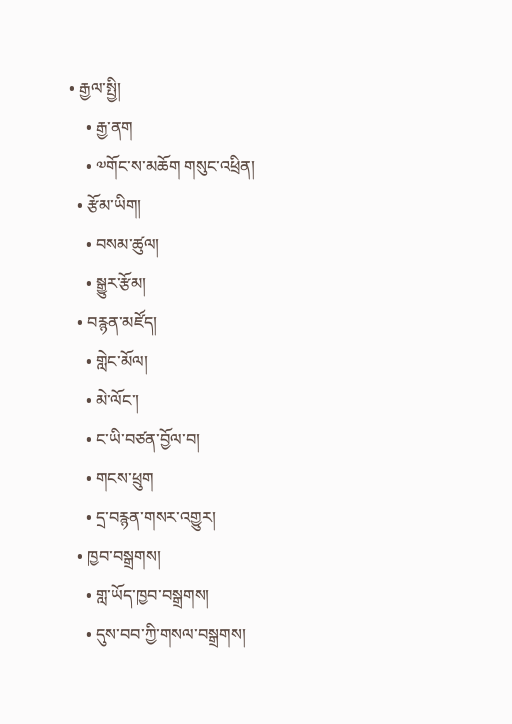• རྒྱལ་སྤྱི།
    • རྒྱ་ནག
    • ༧གོང་ས་མཆོག གསུང་འཕྲིན།
  • རྩོམ་ཡིག།
    • བསམ་ཚུལ།
    • སྒྱུར་རྩོམ།
  • བརྙན་མཛོད།
    • གླེང་མོལ།
    • མེ་ལོང་།
    • ང་ཡི་བཙན་བྱོལ་བ།
    • གངས་ཕྲུག
    • དྲ་བརྙན་གསར་འགྱུར།
  • ཁྱབ་བསྒྲགས།
    • གླ་ཡོད་ཁྱབ་བསྒྲགས།
    • དུས་བབ་ཀྱི་གསལ་བསྒྲགས།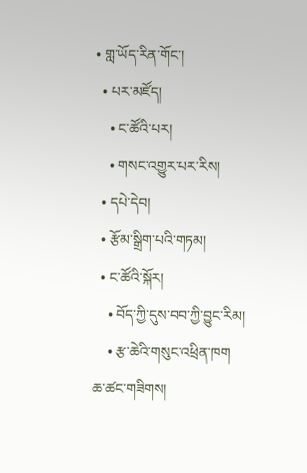• གླ་ཡོད་རིན་གོང་།
  • པར་མཛོད།
    • ང་ཚོའི་པར།
    • གསང་འགྱུར་པར་རིས།
  • དཔེ་དེབ།
  • རྩོམ་སྒྲིག་པའི་གཏམ།
  • ང་ཚོའི་སྐོར།
    • བོད་ཀྱི་དུས་བབ་ཀྱི་བྱུང་རིམ།
    • རྩ་ཆེའི་གསུང་འཕྲིན་ཁག
ཆ་ཚང་གཟིགས།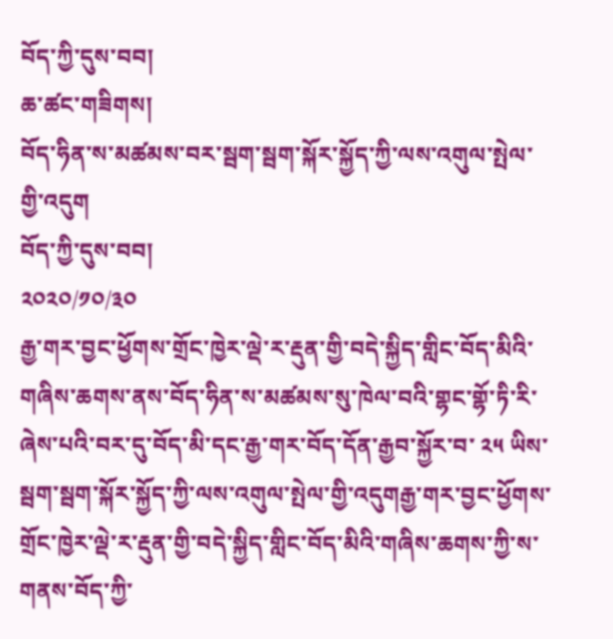བོད་ཀྱི་དུས་བབ།
ཆ་ཚང་གཟིགས།
བོད་ཧིན་ས་མཚམས་བར་སྦག་སྦག་སྐོར་སྐྱོད་ཀྱི་ལས་འགུལ་སྤེལ་གྱི་འདུག
བོད་ཀྱི་དུས་བབ།
༢༠༢༠/༡༠/༣༠
རྒྱ་གར་བྱང་ཕྱོགས་གྲོང་ཁྱེར་ལྡེ་ར་རྡུན་གྱི་བདེ་སྐྱིད་གླིང་བོད་མིའི་གཞིས་ཆགས་ནས་བོད་ཧིན་ས་མཚམས་སུ་ཁེལ་བའི་གྷང་གྷོ་ཏི་རི་ཞེས་པའི་བར་དུ་བོད་མི་དང་རྒྱ་གར་བོད་དོན་རྒྱབ་སྐྱོར་བ་ ༢༥ ཡིས་སྦག་སྦག་སྐོར་སྐྱོད་ཀྱི་ལས་འགུལ་སྤེལ་གྱི་འདུགརྒྱ་གར་བྱང་ཕྱོགས་གྲོང་ཁྱེར་ལྡེ་ར་རྡུན་གྱི་བདེ་སྐྱིད་གླིང་བོད་མིའི་གཞིས་ཆགས་ཀྱི་ས་གནས་བོད་ཀྱི་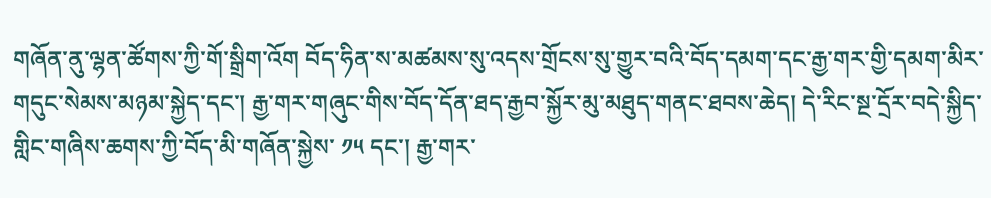གཞོན་ནུ་ལྷན་ཚོགས་ཀྱི་གོ་སྒྲིག་འོག བོད་ཧིན་ས་མཚམས་སུ་འདས་གྲོངས་སུ་གྱུར་བའི་བོད་དམག་དང་རྒྱ་གར་གྱི་དམག་མིར་གདུང་སེམས་མཉམ་སྐྱེད་དང་། རྒྱ་གར་གཞུང་གིས་བོད་དོན་ཐད་རྒྱབ་སྐྱོར་མུ་མཐུད་གནང་ཐབས་ཆེད། དེ་རིང་སྔ་དྲོར་བདེ་སྐྱིད་གླིང་གཞིས་ཆགས་ཀྱི་བོད་མི་གཞོན་སྐྱེས་ ༡༥ དང་། རྒྱ་གར་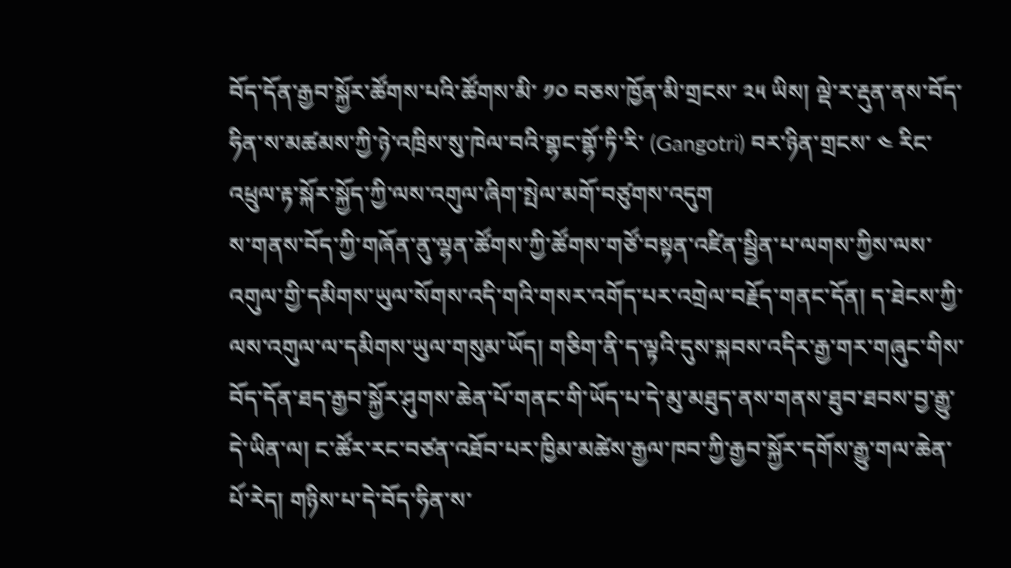བོད་དོན་རྒྱབ་སྐྱོར་ཚོགས་པའི་ཚོགས་མི་ ༡༠ བཅས་ཁྱོན་མི་གྲངས་ ༢༥ ཡིས། ལྡེ་ར་རྡུན་ནས་བོད་ཧིན་ས་མཚམས་ཀྱི་ཉེ་འཁྲིས་སུ་ཁེལ་བའི་གྷང་གྷོ་ཏི་རི་ (Gangotri) བར་ཉིན་གྲངས་ ༤ རིང་འཕྲུལ་རྟ་སྐོར་སྐྱོད་ཀྱི་ལས་འགུལ་ཞིག་སྤེལ་མགོ་བཙུགས་འདུག
ས་གནས་བོད་ཀྱི་གཞོན་ནུ་ལྷན་ཚོགས་ཀྱི་ཚོགས་གཙོ་བསྟན་འཛིན་སྦྱིན་པ་ལགས་ཀྱིས་ལས་འགུལ་གྱི་དམིགས་ཡུལ་སོགས་འདི་གའི་གསར་འགོད་པར་འགྲེལ་བརྗོད་གནང་དོན། ད་ཐེངས་ཀྱི་ལས་འགུལ་ལ་དམིགས་ཡུལ་གསུམ་ཡོད། གཅིག་ནི་ད་ལྟའི་དུས་སྐབས་འདིར་རྒྱ་གར་གཞུང་གིས་བོད་དོན་ཐད་རྒྱབ་སྐྱོར་ཤུགས་ཆེན་པོ་གནང་གི་ཡོད་པ་དེ་མུ་མཐུད་ནས་གནས་ཐུབ་ཐབས་བྱ་རྒྱུ་དེ་ཡིན་ལ། ང་ཚོར་རང་བཙན་འཐོབ་པར་ཁྱིམ་མཚེས་རྒྱལ་ཁབ་ཀྱི་རྒྱབ་སྐྱོར་དགོས་རྒྱུ་གལ་ཆེན་པོ་རེད། གཉིས་པ་དེ་བོད་ཧིན་ས་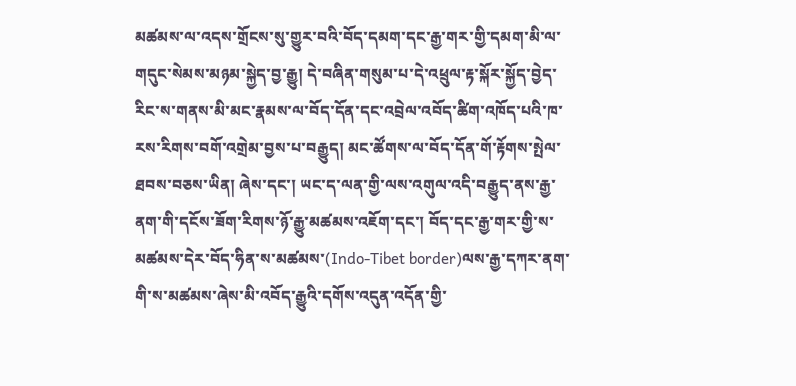མཚམས་ལ་འདས་གྲོངས་སུ་གྱུར་བའི་བོད་དམག་དང་རྒྱ་གར་གྱི་དམག་མི་ལ་གདུང་སེམས་མཉམ་སྐྱེད་བྱ་རྒྱུ། དེ་བཞིན་གསུམ་པ་དེ་འཕྲུལ་རྟ་སྐོར་སྐྱོད་བྱེད་རིང་ས་གནས་མི་མང་རྣམས་ལ་བོད་དོན་དང་འབྲེལ་འབོད་ཚིག་འཁོད་པའི་ཁ་རས་རིགས་བགོ་འགྲེམ་བྱས་པ་བརྒྱུད། མང་ཚོགས་ལ་བོད་དོན་གོ་རྟོགས་སྤེལ་ཐབས་བཅས་ཡིན། ཞེས་དང་། ཡང་ད་ལན་གྱི་ལས་འགུལ་འདི་བརྒྱུད་ནས་རྒྱ་ནག་གི་དངོས་ཟོག་རིགས་ཉོ་རྒྱུ་མཚམས་འཇོག་དང་། བོད་དང་རྒྱ་གར་གྱི་ས་མཚམས་དེར་བོད་ཧིན་ས་མཚམས་(Indo-Tibet border)ལས་རྒྱ་དཀར་ནག་གི་ས་མཚམས་ཞེས་མི་འབོད་རྒྱུའི་དགོས་འདུན་འདོན་གྱི་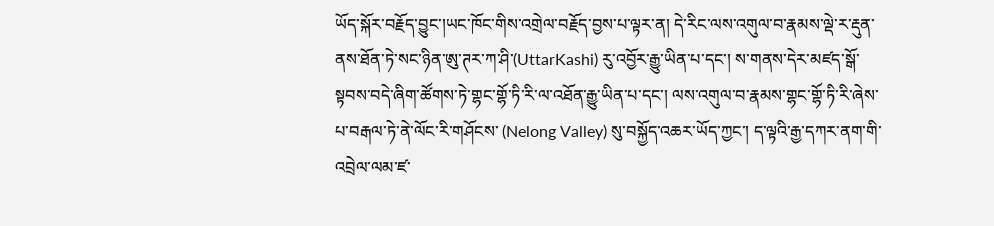ཡོད་སྐོར་བརྗོད་བྱུང་།ཡང་ཁོང་གིས་འགྲེལ་བརྗོད་བྱས་པ་ལྟར་ན། དེ་རིང་ལས་འགུལ་བ་རྣམས་ལྡེ་ར་རྡུན་ནས་ཐོན་ཏེ་སང་ཉིན་ཨུ་ཊར་ཀ་ཤི་(UttarKashi) རུ་འབྱོར་རྒྱུ་ཡིན་པ་དང་། ས་གནས་དེར་མཛད་སྒོ་སྟབས་བདེ་ཞིག་ཚོགས་ཏེ་གྷང་གྷོ་ཏི་རི་ལ་འཐོན་རྒྱུ་ཡིན་པ་དང་། ལས་འགུལ་བ་རྣམས་གྷང་གྷོ་ཏི་རི་ཞེས་པ་བརྒལ་ཏེ་ནེ་ལོང་རི་གཤོངས་ (Nelong Valley) སུ་བསྐྱོད་འཆར་ཡོད་ཀྱང་། ད་ལྟའི་རྒྱ་དཀར་ནག་གི་འབྲེལ་ལམ་ཛ་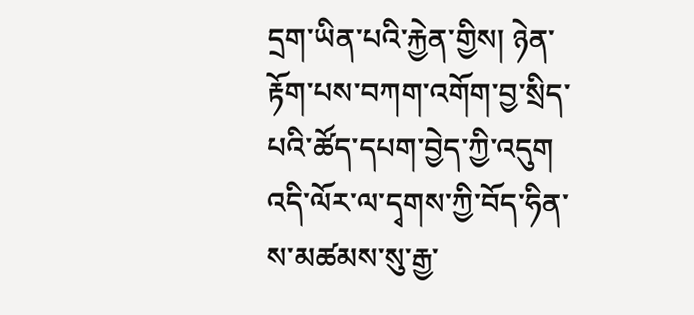དྲག་ཡིན་པའི་རྐྱེན་གྱིས། ཉེན་རྟོག་པས་བཀག་འགོག་བྱ་སྲིད་པའི་ཚོད་དཔག་བྱེད་ཀྱི་འདུག
འདི་ལོར་ལ་དྭགས་ཀྱི་བོད་ཧིན་ས་མཚམས་སུ་རྒྱ་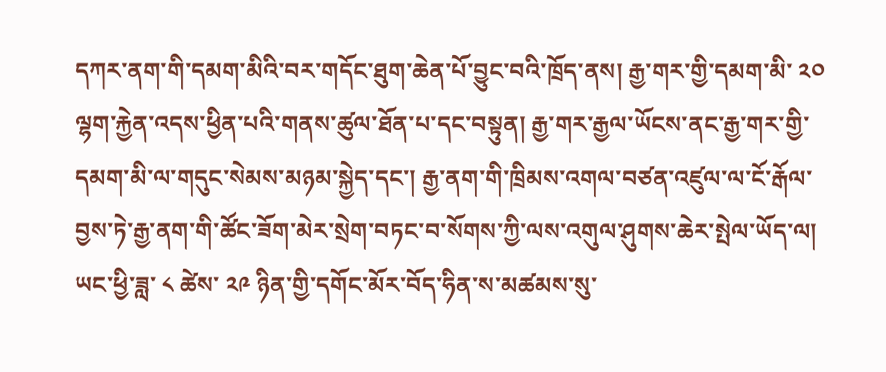དཀར་ནག་གི་དམག་མིའི་བར་གདོང་ཐུག་ཆེན་པོ་བྱུང་བའི་ཁྲོད་ནས། རྒྱ་གར་གྱི་དམག་མི་ ༢༠ ལྷག་རྐྱེན་འདས་ཕྱིན་པའི་གནས་ཚུལ་ཐོན་པ་དང་བསྟུན། རྒྱ་གར་རྒྱལ་ཡོངས་ནང་རྒྱ་གར་གྱི་དམག་མི་ལ་གདུང་སེམས་མཉམ་སྐྱེད་དང་། རྒྱ་ནག་གི་ཁྲིམས་འགལ་བཙན་འཛུལ་ལ་ངོ་རྒོལ་བྱས་ཏེ་རྒྱ་ནག་གི་ཚོང་ཟོག་མེར་སྲེག་བཏང་བ་སོགས་ཀྱི་ལས་འགུལ་ཤུགས་ཆེར་སྤེལ་ཡོད་ལ། ཡང་ཕྱི་ཟླ་ ༨ ཚེས་ ༢༩ ཉིན་གྱི་དགོང་མོར་བོད་ཧིན་ས་མཚམས་སུ་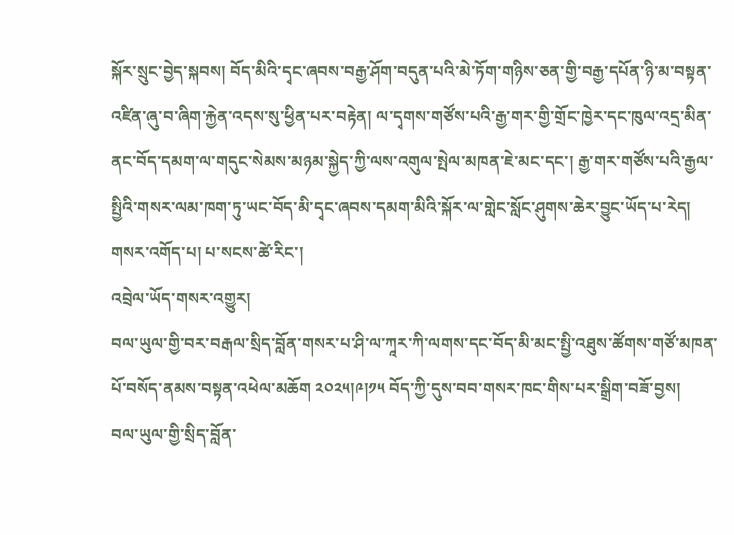སྐོར་སྲུང་བྱེད་སྐབས། བོད་མིའི་དྭང་ཞབས་བརྒྱ་ཤོག་བདུན་པའི་མེ་ཏོག་གཉིས་ཅན་གྱི་བརྒྱ་དཔོན་ཉི་མ་བསྟན་འཛིན་ཞུ་བ་ཞིག་རྐྱེན་འདས་སུ་ཕྱིན་པར་བརྟེན། ལ་དྭགས་གཙོས་པའི་རྒྱ་གར་གྱི་གྲོང་ཁྱེར་དང་ཁུལ་འདྲ་མིན་ནང་བོད་དམག་ལ་གདུང་སེམས་མཉམ་སྐྱེད་ཀྱི་ལས་འགུལ་སྤེལ་མཁན་ཇེ་མང་དང་། རྒྱ་གར་གཙོས་པའི་རྒྱལ་སྤྱིའི་གསར་ལམ་ཁག་ཏུ་ཡང་བོད་མི་དྭང་ཞབས་དམག་མིའི་སྐོར་ལ་གླེང་སློང་ཤུགས་ཆེར་བྱུང་ཡོད་པ་རེད།
གསར་འགོད་པ། པ་སངས་ཚེ་རིང་།
འབྲེལ་ཡོད་གསར་འགྱུར།
བལ་ཡུལ་གྱི་བར་བརྒལ་སྲིད་བློན་གསར་པ་ཤི་ལ་ཀཱར་ཀི་ལགས་དང་བོད་མི་མང་སྤྱི་འཐུས་ཚོགས་གཙོ་མཁན་པོ་བསོད་ནམས་བསྟན་འཕེལ་མཆོག ༢༠༢༥།༩།༡༥ བོད་ཀྱི་དུས་བབ་གསར་ཁང་གིས་པར་སྒྲིག་བཟོ་བྱས།
བལ་ཡུལ་གྱི་སྲིད་བློན་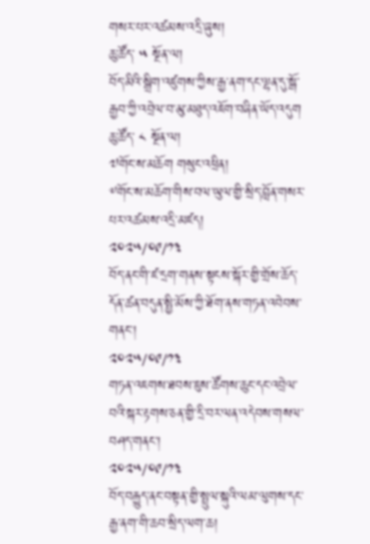གསར་པར་འཚམས་འདྲི་ཞུས།
ཆུ་ཚོད་ ༥ སྔོན་ལ།
བོད་མིའི་སྒྲིག་འཛུགས་ཀྱིས་རྒྱ་ནག་དང་ལྷན་དུ་སྒོ་རྒྱབ་ཀྱི་འབྲེལ་བ་མུ་མཐུད་འཇོག་བཞིན་ཡོད་འདུག
ཆུ་ཚོད་ ༨ སྔོན་ལ།
༧གོང་ས་མཆོག གསུང་འཕྲིན།
༸གོང་ས་མཆོག་གིས་བལ་ཡུལ་གྱི་སྲིད་བློན་གསར་པར་འཚམས་འདྲི་མཛད།
༢༠༢༥/༠༩/༡༣
བོད་ནང་གི་ཛ་དྲག་གནས་སྟངས་སྐོར་གྱི་གྲོས་ཆོད་དོན་ཚན་བདུན་སྤྱི་མོས་ཀྱི་ཐོག་ནས་གཏན་འབེབས་གནང་།
༢༠༢༥/༠༩/༡༣
གཏན་འཇགས་ཐབས་ཇུས་ཚོགས་ཆུང་དང་འབྲེལ་བའི་སྐར་རྟགས་ཅན་གྱི་དྲི་བར་ལན་འདེབས་གསལ་བཤད་གནང་།
༢༠༢༥/༠༩/༡༣
བོད་བརྒྱུད་ནང་བསྟན་གྱི་སྤྲུལ་སྐུའི་ལམ་ལུགས་དང་རྒྱ་ནག་གི་ཆབ་སྲིད་ལག་ཆ།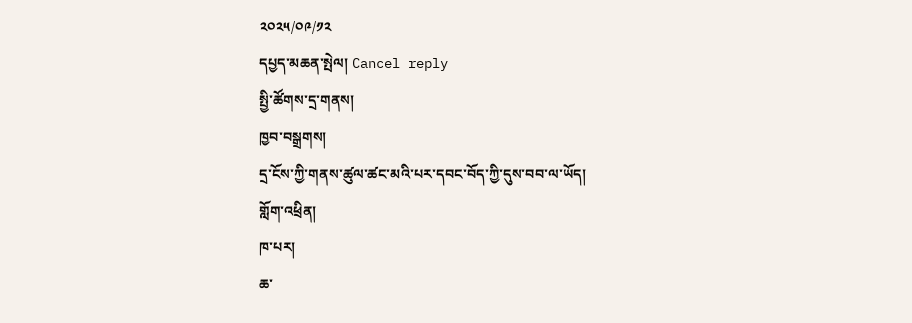༢༠༢༥/༠༩/༡༢
དཔྱད་མཆན་སྤེལ། Cancel reply
སྤྱི་ཚོགས་དྲ་གནས།
ཁྱབ་བསྒྲགས།
དྲ་ངོས་ཀྱི་གནས་ཚུལ་ཚང་མའི་པར་དབང་བོད་ཀྱི་དུས་བབ་ལ་ཡོད།
གློག་འཕྲིན།
ཁ་པར།
ཆ་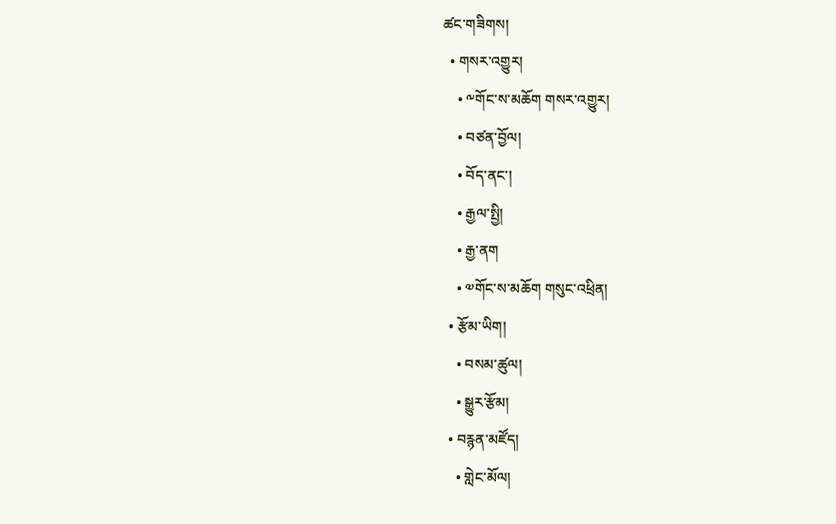ཚང་གཟིགས།
  • གསར་འགྱུར།
    • ༸གོང་ས་མཆོག གསར་འགྱུར།
    • བཙན་བྱོལ།
    • བོད་ནང་།
    • རྒྱལ་སྤྱི།
    • རྒྱ་ནག
    • ༧གོང་ས་མཆོག གསུང་འཕྲིན།
  • རྩོམ་ཡིག།
    • བསམ་ཚུལ།
    • སྒྱུར་རྩོམ།
  • བརྙན་མཛོད།
    • གླེང་མོལ།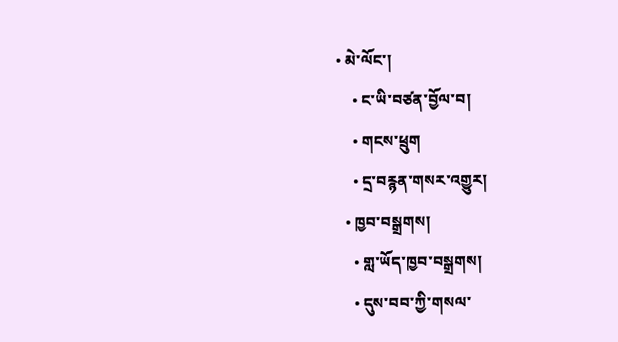• མེ་ལོང་།
    • ང་ཡི་བཙན་བྱོལ་བ།
    • གངས་ཕྲུག
    • དྲ་བརྙན་གསར་འགྱུར།
  • ཁྱབ་བསྒྲགས།
    • གླ་ཡོད་ཁྱབ་བསྒྲགས།
    • དུས་བབ་ཀྱི་གསལ་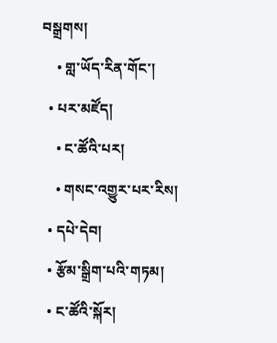བསྒྲགས།
    • གླ་ཡོད་རིན་གོང་།
  • པར་མཛོད།
    • ང་ཚོའི་པར།
    • གསང་འགྱུར་པར་རིས།
  • དཔེ་དེབ།
  • རྩོམ་སྒྲིག་པའི་གཏམ།
  • ང་ཚོའི་སྐོར།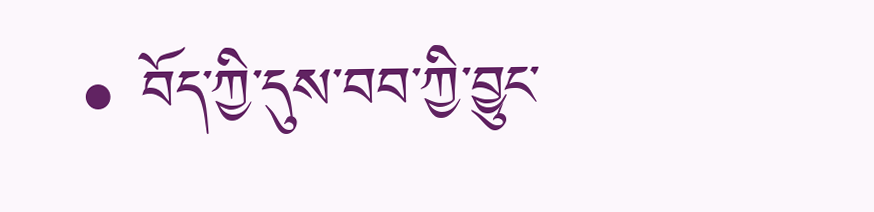• བོད་ཀྱི་དུས་བབ་ཀྱི་བྱུང་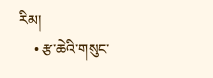རིམ།
    • རྩ་ཆེའི་གསུང་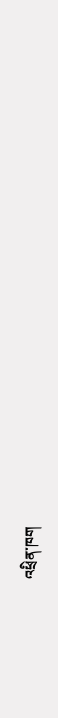འཕྲིན་ཁག